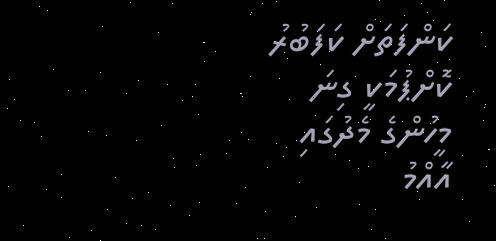ކަންފަތަށް ކަފަބުރު ކޮށްޕުމަކީ ގިނަ މީހުންގެ މެދުގައި އާއްމު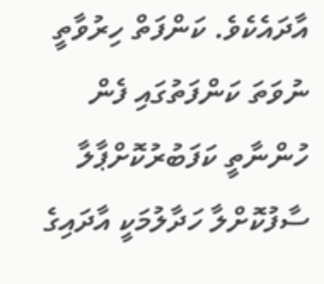އާދައެކެވެ. ކަންފަތް ހިރުވާތީ ނުވަތަ ކަންފަތުގައި ފެން ހުންނާތީ ކަފަބުރުކޮށްޕާލާ ސާފުކޮށްލާ ހަދާލުމަކީ އާދައިގެ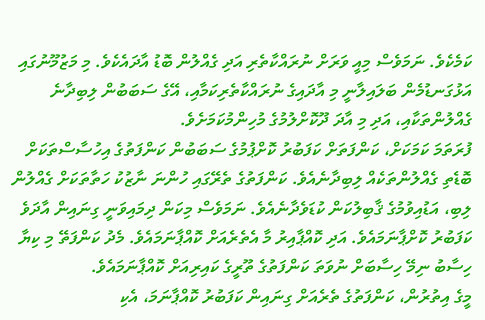ކަމެކެވެ. ނަމަވެސް މިއީ ވަރަށް ނުރައްކާތެރި އަދި ގެއްލުން ބޮޑު އާދައެކެވެ. މި މަޒުމޫނުގައި އަޅުގަނޑުމެން ބަލައިލާނީ މި އާދައިގެ ނުރައްކާތެރިކަމާއި، އޭގެ ސަބަބުން ލިބިދާނެ ގެއްލުންތަކާއި، އަދި މި އާދަ ދޫކޮށްލުމުގެ މުހިންމުކަމަށެވެ.
ފުރަތަމަ ކަމަކަށް، ކަންފަތަށް ކަފަބުރު ކޮށްޕުމުގެ ސަބަބުން ކަންފަތުގެ އިހުސާސްތަކަށް ބޮޑެތި ގެއްލުންތަކެއް ލިބިދާނެއެވެ. ކަންފަތުގެ ތެރޭގައި ހުންނަ ނާޒުކު ހަތާތަކަށް ގެއްލުން ލިބި، އަޑުއިވުމުގެ ޤާބިލުކަން ކުޑަވެދާނެއެވެ. ނަމަވެސް މިކަން ދިމައިވަނީ ގިނައިން އާދަވެ ކަފަބުރު ކޮށްޕާނަމައެވެ. އަދި ކޮއްޕާއިރު މާ އެތެރެއަށް ކޮއްޕާނަމައެވެ. މެދު ކަންފަތޭ މި ކިޔާ ހިސާބު ނިމޭ ހިސާބަށް ނުވަތަ ކަންފަތުގެ ތޫރީގެ ކައިރިއަށް ކޮއްޕާނަމައެވެ.
މީގެ އިތުރުން، ކަންފަތުގެ ތެރެއަށް ގިނައިން ކަފަބުރު ކޮއްޕާނަމަ، އެކި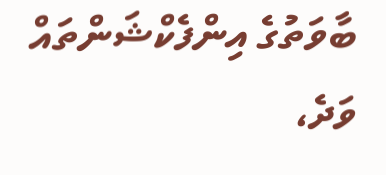ބާވަތުގެ އިންފެކްޝަންތައް ވަދެ،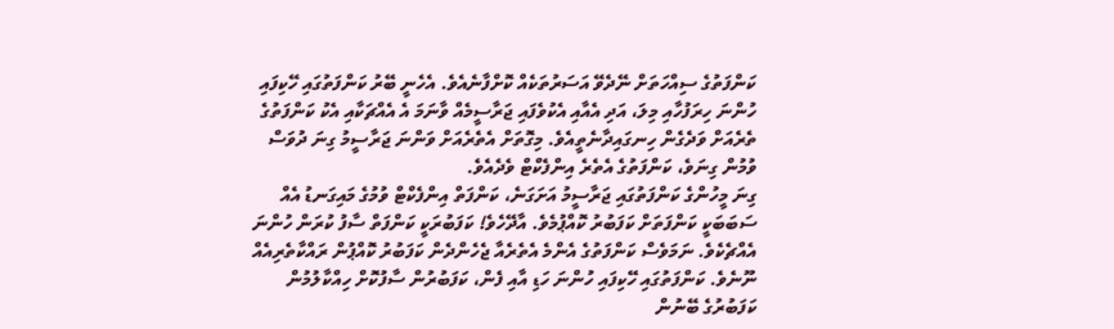ކަންފަތުގެ ސިއްހަތަށް ނޭދެވޭ އަސަރުތަކެއް ކޮށްފާނެއެވެ. އެހެނީ ބޭރު ކަންފަތުގައި ހޭކިފައި ހުންނަ ހިރަފުހާއި މިލަ، އަދި އެއާއި އެކުވެފައި ޖަރާސީމެއް ވާނަމަ އެ އެއްޗަކާއި އެކު ކަންފަތުގެ ތެރެއަށް ވަދެގެން ހިނގައިދާނެތީއެވެ. މިގޮތަށް އެތެރެއަށް ވަންނަ ޖަރާސީމު ގިނަ ދުވަސް ވުމުން ގިނަވެ، ކަންފަތުގެ އެތެރެ އިންފެކްޓް ވެދެއެވެ.
ގިނަ މީހުންގެ ކަންފަތުގައި ޖަރާސީމު އަށަގަނެ، ކަންފަތް އިންފެކްޓް ވުމުގެ މައިގަނޑު އެއް ސަބަބަކީ ކަންފަތަށް ކަފަބުރު ކޮއްޕުމެވެ. އާދޭހެވެ! ކަފަބުރަކީ ކަންފަތް ސާފު ކުރަން ހުންނަ އެއްޗެކެވެ. ނަމަވެސް ކަންފަތުގެ އެންމެ އެތެރެއާ ޖެހެންދެން ކަފަބުރު ކޮއްޕުން ރައްކާތެރިއެއް ނޫނެވެ. ކަންފަތުގައި ހޭކިފައި ހުންނަ ހަޑި އާއި ފެން، ކަފަބުރުން ސާފުކޮށް ހިއްކާލުމުން ކަފަބުރުގެ ބޭނުން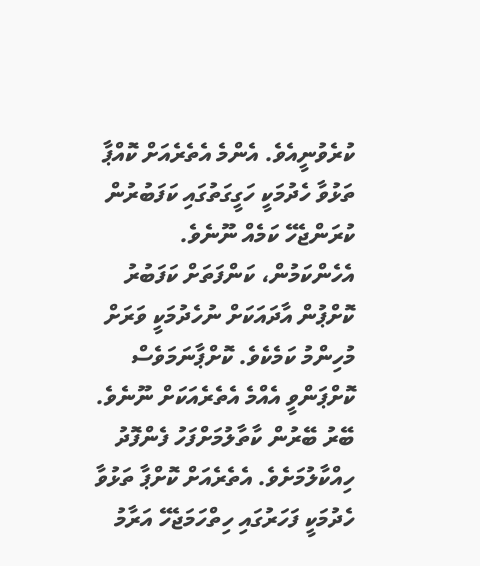ކުރެވުނީއެވެ. އެންމެ އެތެރެއަށް ކޮއްޕާ ތަޅުވާ ހެދުމަކީ ހަގީގަތުގައި ކަފަބުރުން ކުރަންޖެހޭ ކަމެއް ނޫނެވެ.
އެހެންކަމުން، ކަންފަތަށް ކަފަބުރު ކޮށްޕުން އާދައަކަށް ނުހެދުމަކީ ވަރަށް މުހިންމު ކަމެކެވެ. ކޮށްޕާނަމަވެސް ކޮށްޕަންވީ އެއްމެ އެތެރެއަކަށް ނޫނެވެ. ބޭރު ބޭރުން ކާތާލުމަށްފަހު ފެންފޮދު ހިއްކާލުމަށެވެ. އެތެރެއަށް ކޮށްޕާ ތަޅުވާ ހެދުމަކީ ފަހަރުގައި ހިތްހަމަޖެހޭ އަރާމު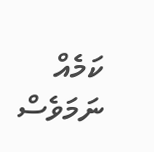ކަމެއް ނަމަވެސް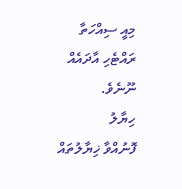މިއީ ސިއްހަތާ ރައްޓެހި އާދައެއް ނޫނެވެ.
ހިޔާލު
ފޮނުއްވާ ޚިޔާލުތައް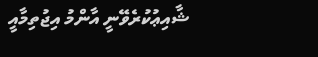ޝާއިޢުކުރެވޭނީ އާންމު އިޖުތިމާއީ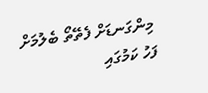މިންގަނޑަށް ފެތޭތޯ ބެލުމަށް ފަހު ކަމުގައި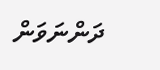ދަންނަވަން